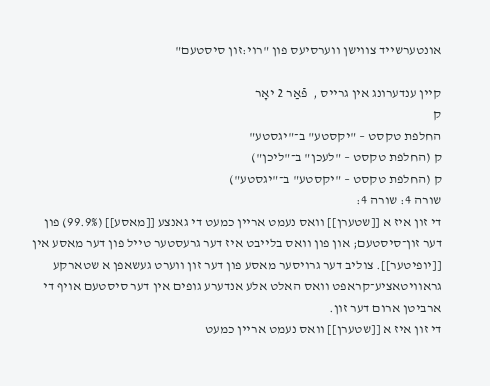אונטערשייד צווישן ווערסיעס פון "רוי:זון סיסטעם"

קיין ענדערונג אין גרייס ,  פֿאַר 2 יאָר
ק
החלפת טקסט – "יקסטע" ב־"יגסטע"
ק (החלפת טקסט – "לעכן" ב־"ליכן")
ק (החלפת טקסט – "יקסטע" ב־"יגסטע")
שורה 4: שורה 4:
די זון איז א [[שטערן]] וואס נעמט אריין כמעט די גאנצע [[מאסע]] (99.9%) פון דער זון־סיסטעם; און פון וואס בלייבט איז דער גרעסטער טייל פון דער מאסע אין [[יופיטער]]. צוליב דער גרויסער מאסע פון דער זון ווערט געשאפן א שטארקע גראוויטאציע־קראפט וואס האלט אלע אנדערע גופים אין דער סיסטעם אויף די ארביטן ארום דער זון.
די זון איז א [[שטערן]] וואס נעמט אריין כמעט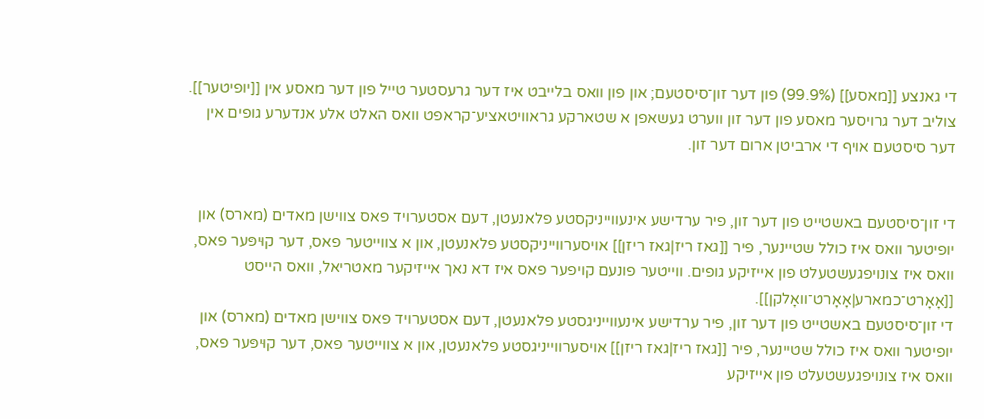די גאנצע [[מאסע]] (99.9%) פון דער זון־סיסטעם; און פון וואס בלייבט איז דער גרעסטער טייל פון דער מאסע אין [[יופיטער]]. צוליב דער גרויסער מאסע פון דער זון ווערט געשאפן א שטארקע גראוויטאציע־קראפט וואס האלט אלע אנדערע גופים אין דער סיסטעם אויף די ארביטן ארום דער זון.


די זון־סיסטעם באשטייט פון דער זון, פיר ערדישע אינעווייניקסטע פלאנעטן, דעם אסטערויד פאס צווישן מאדים (מארס) און יופיטער וואס איז כולל שטיינער, פיר [[גאז ריז|גאז ריזן]] אויסערווייניקסטע פלאנעטן, און א צווייטער פאס, דער קוּיפּער פאס, וואס איז צונויפגעשטעלט פון אייזיקע גופים. ווייטער פונעם קויפער פאס איז דא נאך אייזיקער מאטריאל, וואס הייסט [[אָאָרט־כמארע|אָאָרט־וואָלקן]].
די זון־סיסטעם באשטייט פון דער זון, פיר ערדישע אינעווייניגסטע פלאנעטן, דעם אסטערויד פאס צווישן מאדים (מארס) און יופיטער וואס איז כולל שטיינער, פיר [[גאז ריז|גאז ריזן]] אויסערווייניגסטע פלאנעטן, און א צווייטער פאס, דער קוּיפּער פאס, וואס איז צונויפגעשטעלט פון אייזיקע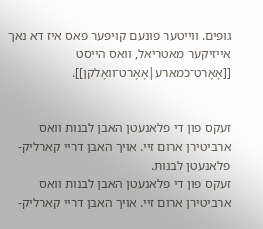גופים. ווייטער פונעם קויפער פאס איז דא נאך אייזיקער מאטריאל, וואס הייסט [[אָאָרט־כמארע|אָאָרט־וואָלקן]].


זעקס פון די פלאנעטן האבן לבנות וואס ארביטירן ארום זיי. אויך האבן דריי קארליק-פלאנעטן לבנות.
זעקס פון די פלאנעטן האבן לבנות וואס ארביטירן ארום זיי. אויך האבן דריי קארליק-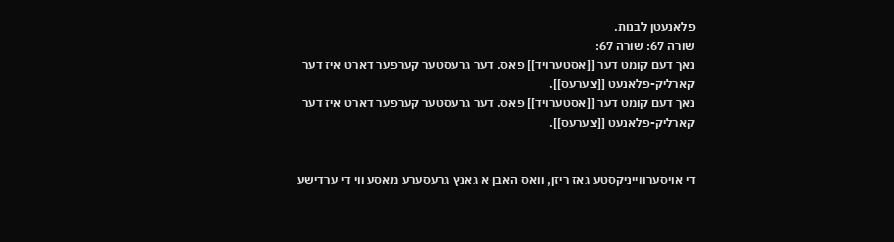פלאנעטן לבנות.
שורה 67: שורה 67:
נאך דעם קומט דער [[אסטערויד]] פאס. דער גרעסטער קערפער דארט איז דער קארליק-פלאנעט [[צערעס]].
נאך דעם קומט דער [[אסטערויד]] פאס. דער גרעסטער קערפער דארט איז דער קארליק-פלאנעט [[צערעס]].


די אויסערווייניקסטע גאז ריזן, וואס האבן א גאנץ גרעסערע מאסע ווי די ערדישע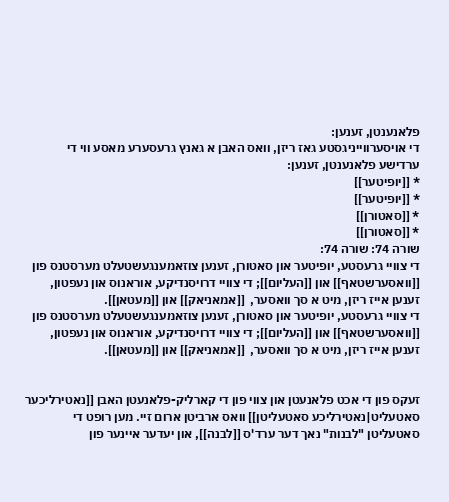פלאנענטן, זענען:
די אויסערווייניגסטע גאז ריזן, וואס האבן א גאנץ גרעסערע מאסע ווי די ערדישע פלאנענטן, זענען:
* [[יופיטער]]
* [[יופיטער]]
* [[סאטורן]]
* [[סאטורן]]
שורה 74: שורה 74:
די צוויי גרעסטע, יופיטער און סאטורן, זענען צוזאמענגעשטעלט מערסטנס פון [[וואסערשטאף]] און [[העליום]]; די צוויי דרויסנדיקע, אוראנוס און נעפטון, זענען אייז ריזן, מיט א סך וואסער,  [[אמאניאק]] און [[מעטאן]].
די צוויי גרעסטע, יופיטער און סאטורן, זענען צוזאמענגעשטעלט מערסטנס פון [[וואסערשטאף]] און [[העליום]]; די צוויי דרויסנדיקע, אוראנוס און נעפטון, זענען אייז ריזן, מיט א סך וואסער,  [[אמאניאק]] און [[מעטאן]].


זעקס פון די אכט פלאנעטן און צווי פון די קארליק-פלאנעטן האבן [[נאטירליכער סאטעליט|נאטירליכע סאטעליטן]] וואס ארביטן ארום זיי. מען רופט די סאטעליטן "לבנות" נאך דער ערד'ס [[לבנה]], און יעדער איינער פון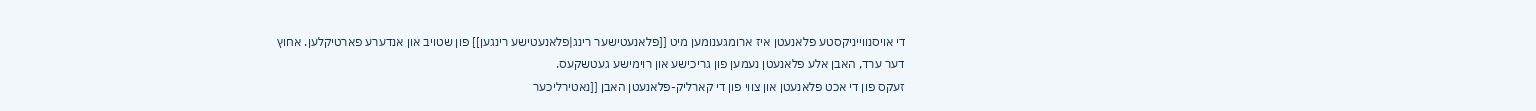די אויסנווייניקסטע פלאנעטן איז ארומגענומען מיט [[פלאנעטישער רינג|פלאנעטישע רינגען]] פון שטויב און אנדערע פארטיקלען. אחוץ דער ערד, האבן אלע פלאנעטן נעמען פון גריכישע און רוימישע געטשקעס.
זעקס פון די אכט פלאנעטן און צווי פון די קארליק-פלאנעטן האבן [[נאטירליכער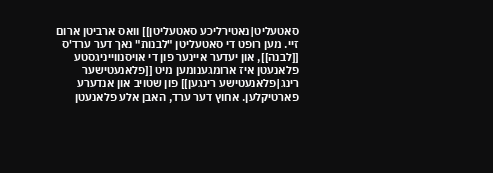סאטעליט|נאטירליכע סאטעליטן]] וואס ארביטן ארום זיי. מען רופט די סאטעליטן "לבנות" נאך דער ערד'ס [[לבנה]], און יעדער איינער פון די אויסנווייניגסטע פלאנעטן איז ארומגענומען מיט [[פלאנעטישער רינג|פלאנעטישע רינגען]] פון שטויב און אנדערע פארטיקלען. אחוץ דער ערד, האבן אלע פלאנעטן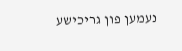נעמען פון גריכישע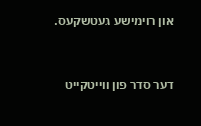און רוימישע געטשקעס.


דער סדר פון ווייטקייט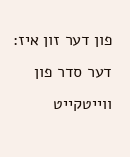פון דער זון איז:
דער סדר פון ווייטקייט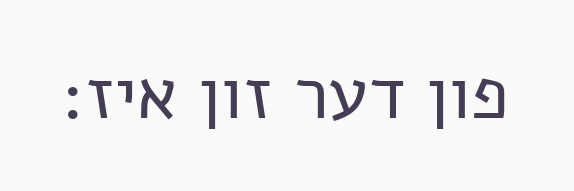פון דער זון איז: